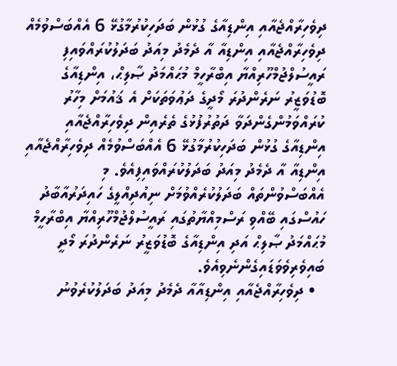ދިވެހިރާއްޖެއާއި އިންޑިއާގެ ގުޅުން ބަދަހިކުރުމާގުޅޭ 6 އެއްބަސްވުމެއް ދިވެހިރާއްޖެއާއި އިންޑިއާ އާ ދެމެދު މިއަދު ބަދަލުކުރައްވައިފި
ރައީސުލްޖުމްހޫރިއްޔާ އިބްރާހީމް މުޙައްމަދު ޞާލިޙް، އިންޑިއާގެ ބޮޑުވަޒީރު ނަރެންދުރަ މޯދީގެ ދަޢުވަތަކަށް އެ ޤައުމަށް މިހާރު ކުރައްވަމުންގެންދަވާ ދަތުރުފުޅުގެ ތެރެއިން ދިވެހިރާއްޖެއާއި އިންޑިއާގެ ގުޅުން ބަދަހިކުރުމާގުޅޭ 6 އެއްބަސްވުމެއް ދިވެހިރާއްޖެއާއި އިންޑިއާ އާ ދެމެދު މިއަދު ބަދަލުކުރައްވައިފިއެވެ. މި އެއްބަސްވުންތައް ބަދަލުކުރެއްވުމަށް ނިއުދިއްލީގެ ހައިދަރުއާބާދު ހައުސްގައި ބޭއްވި ރަސްމިއްޔާތުގައި ރައީސުލްޖުމްހޫރިއްޔާ އިބްރާހީމް މުޙައްމަދު ޞާލިޙް އަދި އިންޑިއާގެ ބޮޑުވަޒީރު ނަރެންދުރަ މޯދީ ބައިވެރިވެވަޑައިގެންނެވިއެވެ.
  • ދިވެހިރާއްޖެއާއި އިންޑިއާއާ ދެމެދު މިއަދު ބަދަލުކުރެވުނު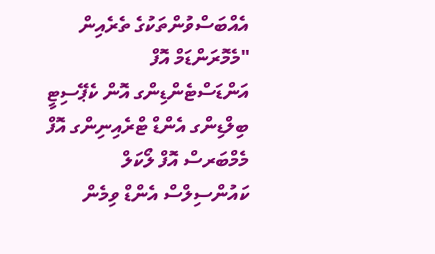އެއްބަސްވުންތަކުގެ ތެރެއިން "މެމޮރަންޑަމް އޮފް އަންޑަސްޓެންޑިންގ އޮން ކެޕޭސިޓީ ބިލްޑިންގ އެންޑް ޓްރެއިނިންގ އޮފް މެމްބަރސް އޮފް ލޯކަލް ކައުންސިލްސް އެންޑް ވިމެން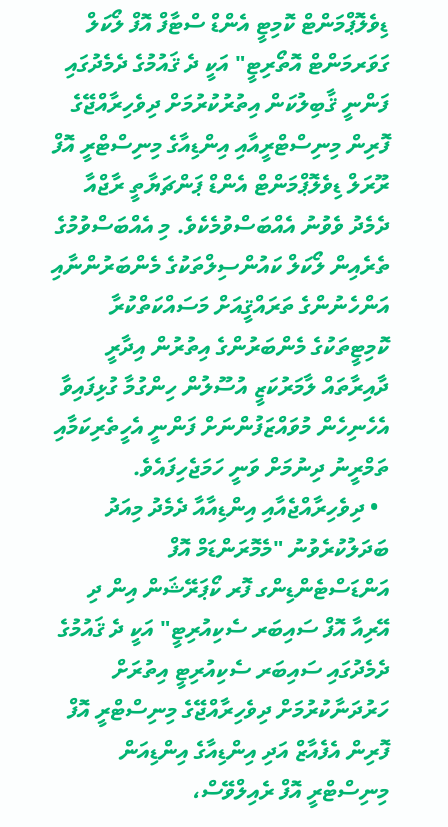ޑިވެލޮޕްމަންޓް ކޮމިޓީ އެންޑް ސްޓާފް އޮފް ލޯކަލް ގަވަރމަންޓް އޮތޯރިޓީ" އަކީ ދެ ޤައުމުގެ ދެމެދުގައި ފަންނީ ޤާބިލުކަން އިތުރުކުރުމަށް ދިވެހިރާއްޖޭގެ ފޮރިން މިނިސްޓްރީއާއި އިންޑިއާގެ މިނިސްޓްރީ އޮފް ރޫރަލް ޑިވެލޮޕްމަންޓް އެންޑް ޕަންޗަޔާތީ ރާޖްއާ ދެމެދު ވެވުނު އެއްބަސްވުމެކެވެ. މި އެއްބަސްވުމުގެ ތެރެއިން ލޯކަލް ކައުންސިލްތަކުގެ މެންބަރުންނާއި އަންހެނުންގެ ތަރައްޤީއަށް މަސައްކަތްކުރާ ކޮމިޓީތަކުގެ މެންބަރުންގެ އިތުރުން އިދާރީ ދާއިރާތައް ލާމަރުކަޒީ އުސޫލުން ހިންގުމާ ގުޅިފައިވާ އެހެނިހެން މުވައްޒަފުންނަށް ފަންނީ އެހީތެރިކަމާއި ތަމްރީނު ދިނުމަށް ވަނީ ހަމަޖެހިފައެވެ.
  • ދިވެހިރާއްޖެއާއި އިންޑިއާއާ ދެމެދު މިއަދު ބަދަލުކުރެވުނު "މެމޮރަންޑަމް އޮފް އަންޑަސްޓެންޑިންގ ފޮރ ކޯޕަރޭޝަން އިން ދި އޭރިއާ އޮފް ސައިބަރ ސެކިއުރިޓީ" އަކީ ދެ ޤައުމުގެ ދެމެދުގައި ސައިބަރ ސެކިއުރިޓީ އިތުރަށް ހަރުދަނާކުރުމަށް ދިވެހިރާއްޖޭގެ މިނިސްޓްރީ އޮފް ފޮރިން އެފެއާޒް އަދި އިންޑިއާގެ އިންޑިއަން މިނިސްޓްރީ އޮފް ރެއިލްވޭސް،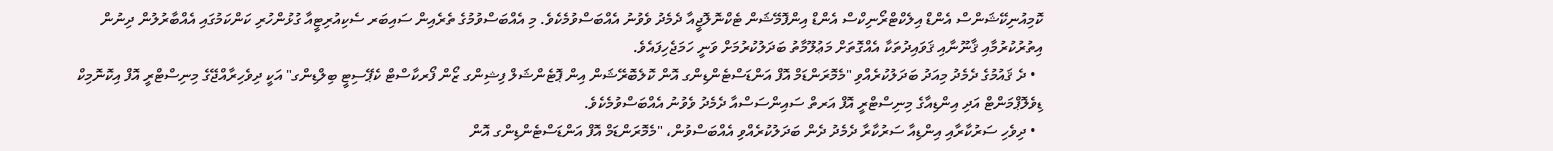ކޮމިއުނިކޭޝަންސް އެންޑް އިލެކްޓްރޯނިކްސް އެންޑް އިންފޮމޭޝަން ޓެކްނޮލޮޖީއާ ދެމެދު ވެވުނު އެއްބަސްވުމެކެވެ. މި އެއްބަސްވުމުގެ ތެރެއިން ސައިބަރ ސެކިއުރިޓީއާ ގުޅުންހުރި ކަންކަމުގައި އެއްބާރުލުން ދިނުން އިތުރުކުރުމާއި ޤާނޫނާއި ޤަވައިދުތަކާ އެއްގޮތަށް މަޢުލޫމާތު ބަދަލުކުރުމަށް ވަނީ ހަމަޖެހިފައެވެ.
  • ދެ ޤައުމުގެ ދެމެދު މިއަދު ބަދަލުކުރެއްވި "މެމޮރަންޑަމް އޮފް އަންޑަސްޓެންޑިންގ އޮން ކޮލެބޮރޭޝަން އިން ޕޮޓެންޝަލް ފިޝިންގ ޒޯން ފޯރކާސްޓް ކެޕޭސިޓީ ބިލްޑިންގ" އަކީ ދިވެހިރާއްޖޭގެ މިނިސްޓްރީ އޮފް އިކޮނޮމިކް ޑިވެލޮޕްމަންޓް އަދި އިންޑިއާގެ މިނިސްޓްރީ އޮފް އަރތް ސައިންސަސްއާ ދެމެދު ވެވުނު އެއްބަސްވުމެކެވެ.
  • ދިވެހި ސަރުކާރާއި އިންޑިއާ ސަރުކާރާ ދެމެދު ދެން ބަދަލުކުރެއްވި އެއްބަސްވުން، "މެމޮރަންޑަމް އޮފް އަންޑަސްޓެންޑިންގ އޮން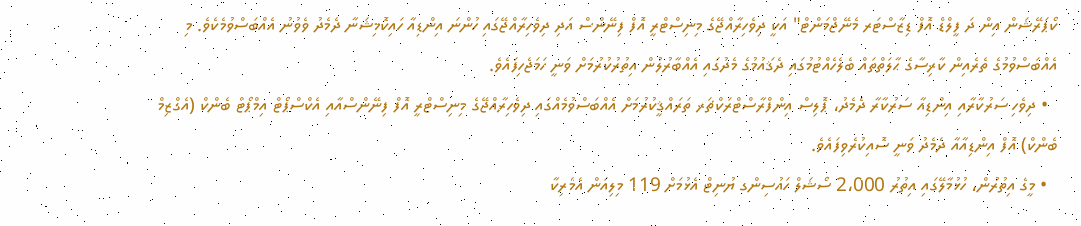ކޯޕަރޭޝަން އިން ދަ ފީލްޑް އޮފް ޑިޒާސްޓަރ މެނޭޖްމަންޓް" އަކީ ދިވެހިރާއްޖޭގެ މިނިސްޓްރީ އޮފް ފިނޭންސް އަދި ދިވެހިރާއްޖޭގައި ހުންނަ އިންޑިއާ ހައިކޮމިޝަނާ ދެމެދު ވެވުނު އެއްބަސްވުމެކެވެ. މި އެއްބަސްވުމުގެ ތެރެއިން ކާރިސާގެ ޙާލަތްތައް ބެލެހެއްޓުމުގައި ދެޤައުމުގެ މެދުގައި އެއްބާރުލުން އިތުރުކުރުމަށް ވަނީ ހަމަޖެހިފައެވެ.
  • ދިވެހި ސަރުކާރާއި އިންޑިއާ ސަރުކާރާ ދެމެދު، ޕޮލިސް އިންފްރާސްޓްރަކްޗަރ ތަރައްޤީކުރުމަށް އެއްބަސްވުމެއްގައި ދިވެހިރާއްޖޭގެ މިނިސްޓްރީ އޮފް ފިނޭންސްއާއި އެކްސްޕޯޓް އިމްޕޯޓް ބެންކް (އެގްޒިމް ބެންކް) އޮފް އިންޑިއާއާ ދެމެދު ވަނީ ސޮއިކުރެވިފައެވެ.
  • މީގެ އިތުރުން، ހުޅުމާލޭގައި އިތުރު 2،000 ސޯޝަލް ހައުސިންގ ޔުނިޓް އެޅުމަށް 119 މިލިއަން އެމެރިކާ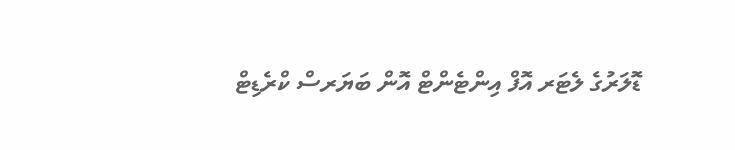ޑޮލަރުގެ ލެޓަރ އޮފް އިންޓެންޓް އޮން ބަޔަރސް ކްރެޑިޓް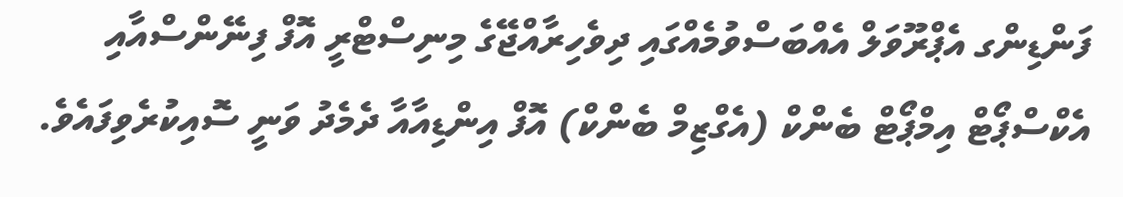ފަންޑިންގ އެޕްރޫވަލް އެއްބަސްވުމެއްގައި ދިވެހިރާއްޖޭގެ މިނިސްޓްރީ އޮފް ފިނޭންސްއާއި އެކްސްޕޯޓް އިމްޕޯޓް ބެންކް (އެގްޒިމް ބެންކް) އޮފް އިންޑިއާއާ ދެމެދު ވަނީ ސޮއިކުރެވިފައެވެ.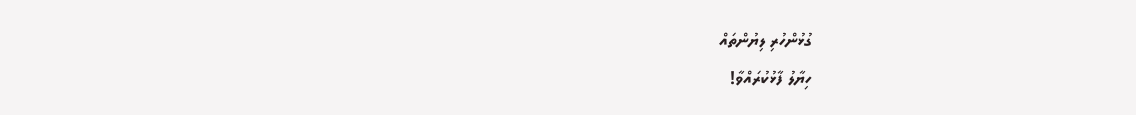ގުޅުންހުރި ލިޔުންތައް
ހިޔާލު ފާޅުކުރައްވާ!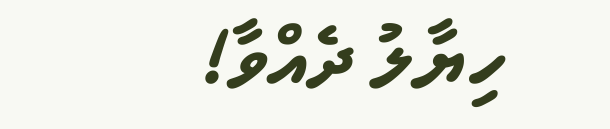ހިޔާލު ދެއްވާ!